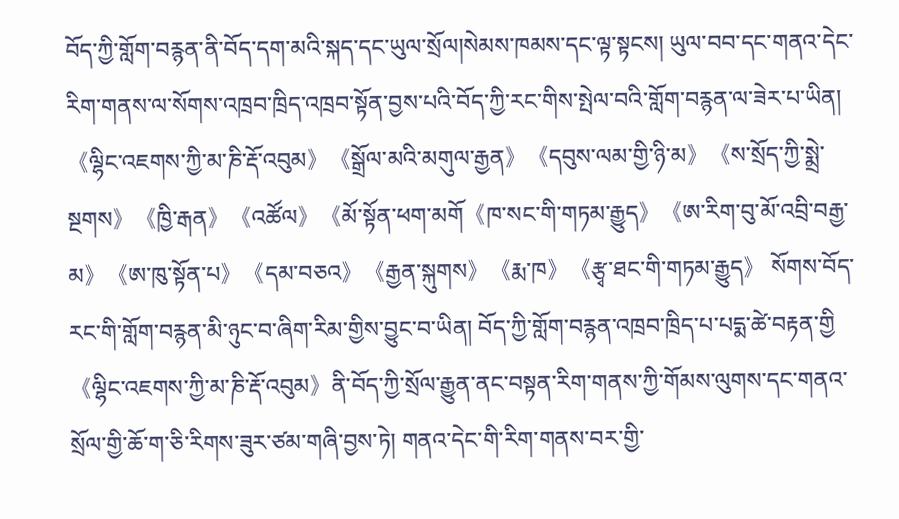བོད་ཀྱི་གློག་བརྙན་ནི་བོད་དག་མའི་སྐད་དང་ཡུལ་སྲོལ།སེམས་ཁམས་དང་ལྟ་སྟངས། ཡུལ་བབ་དང་གནའ་དེང་རིག་གནས་ལ་སོགས་འཁྲབ་ཁྲིད་འཁྲབ་སྟོན་བྱས་པའི་བོད་ཀྱི་རང་གིས་སྤེལ་བའི་གློག་བརྙན་ལ་ཟེར་པ་ཡིན། 《ལྷིང་འཇགས་ཀྱི་མ་ཎི་རྡོ་འབུམ》《སྒྲོལ་མའི་མགུལ་རྒྱན》《དབུས་ལམ་གྱི་ཉི་མ》《ས་སྲོད་ཀྱི་སྨྲེ་སྔགས》《ཁྱི་རྒན》《འཚོལ》《མོ་སྟོན་ཕག་མགོ《ཁ་སང་གི་གཏམ་རྒྱུད》《ཨ་རིག་བུ་མོ་འབྲི་བརྒྱ་མ》《ཨ་ཁུ་སྟོན་པ》《དམ་བཅའ》《རྒྱན་སྐུགས》《རྨ་ཁ》《རྩྭ་ཐང་གི་གཏམ་རྒྱུད》 སོགས་བོད་རང་གི་གློག་བརྙན་མི་ཉུང་བ་ཞིག་རིམ་གྱིས་བྱུང་བ་ཡིན། བོད་ཀྱི་གློག་བརྙན་འཁྲབ་ཁྲིད་པ་པདྨ་ཚེ་བརྟན་གྱི《ལྷིང་འཇགས་ཀྱི་མ་ཎི་རྡོ་འབུམ》ནི་བོད་ཀྱི་སྲོལ་རྒྱུན་ནང་བསྟན་རིག་གནས་ཀྱི་གོམས་ལུགས་དང་གནའ་སྲོལ་གྱི་ཆོ་ག་ཅི་རིགས་ཟུར་ཙམ་གཞི་བྱས་ཏེ། གནའ་དེང་གི་རིག་གནས་བར་གྱི་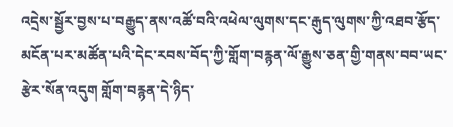འདྲེས་སྦྱོར་བྱས་པ་བརྒྱུད་ནས་འཚོ་བའི་འཕེལ་ལུགས་དང་རྒུད་ལུགས་ཀྱི་འཐབ་རྩོད་མངོན་པར་མཚོན་པའི་དེང་རབས་བོད་ཀྱི་གློག་བརྙན་ལོ་རྒྱུས་ཅན་གྱི་གནས་བབ་ཡང་རྩེར་སོན་འདུག གློག་བརྙན་དེ་ཉིད་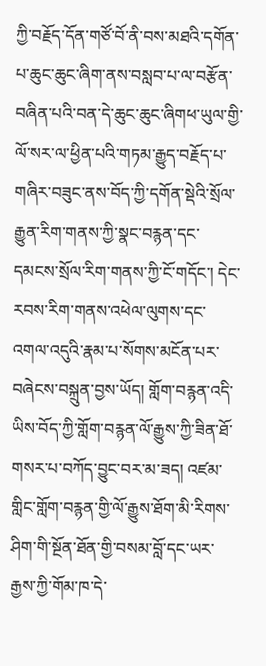ཀྱི་བརྗོད་དོན་གཙོ་བོ་ནི་བས་མཐའི་དགོན་པ་ཆུང་ཆུང་ཞིག་ནས་བསླབ་པ་ལ་བརྩོན་བཞིན་པའི་བན་དེ་ཆུང་ཆུང་ཞིགཕ་ཡུལ་གྱི་ལོ་སར་ལ་ཕྱིན་པའི་གཏམ་རྒྱུད་བརྗོད་པ་གཞིར་བཟུང་ནས་བོད་ཀྱི་དགོན་སྡེའི་སྲོལ་རྒྱུན་རིག་གནས་ཀྱི་སྣང་བརྙན་དང་དམངས་སྲོལ་རིག་གནས་ཀྱི་ངོ་གདོང་། དེང་རབས་རིག་གནས་འཕེལ་ལུགས་དང་འགལ་འདུའི་རྣམ་པ་སོགས་མངོན་པར་བཞེངས་བསྐྲུན་བྱས་ཡོད། གློག་བརྙན་འདི་ཡིས་བོད་ཀྱི་གློག་བརྙན་ལོ་རྒྱུས་ཀྱི་ཟིན་ཐོ་གསར་པ་བཀོད་བྱུང་བར་མ་ཟད། འཛམ་གླིང་གློག་བརྙན་གྱི་ལོ་རྒྱུས་ཐོག་མི་རིགས་ཤིག་གི་སྔོན་ཐོན་གྱི་བསམ་བློ་དང་ཡར་རྒྱས་ཀྱི་གོམ་ཁ་དེ་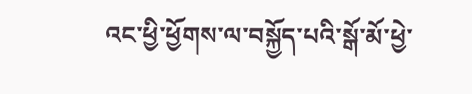འང་ཕྱི་ཕྱོགས་ལ་བསྐྱོད་པའི་སྒོ་མོ་ཕྱེ་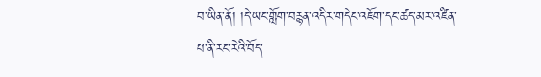བ་ཡིན་ནོ། །དེ་ཡང་གློག་བརྙན་འདིར་གདེང་འཇོག་དང་ཚད་མར་འཛིན་པ་ནི་རང་རེའི་བོད་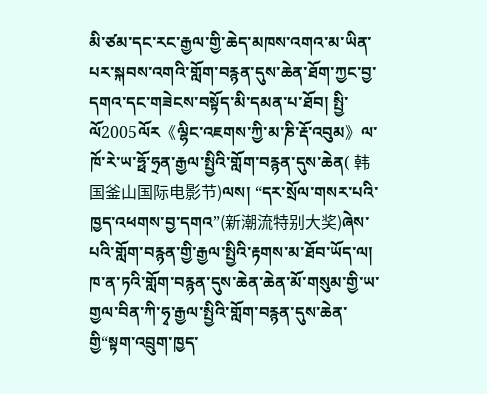མི་ཙམ་དང་རང་རྒྱལ་གྱི་ཆེད་མཁས་འགའ་མ་ཡིན་པར་སྐབས་འགའི་གློག་བརྙན་དུས་ཆེན་ཐོག་ཀྱང་བྱ་དགའ་དང་གཟེངས་བསྟོད་མི་དམན་པ་ཐོབ། སྤྱི་ལོ2005ལོར《ལྷིང་འཇགས་ཀྱི་མ་ཎི་རྡོ་འབུམ》ལ་ཁོ་རེ་ཡ་ཧྥོ་ཧྲན་རྒྱལ་སྤྱིའི་གློག་བརྙན་དུས་ཆེན( 韩国釜山国际电影节)ལས། “དར་སྲོལ་གསར་པའི་ཁྱད་འཕགས་བྱ་དགའ”(新潮流特别大奖)ཞེས་པའི་གློག་བརྙན་གྱི་རྒྱལ་སྤྱིའི་རྟགས་མ་ཐོབ་ཡོད་ལ། ཁ་ན་ཏའི་གློག་བརྙན་དུས་ཆེན་ཆེན་མོ་གསུམ་གྱི་ཡ་གྱལ་བིན་ཀི་ཧྭ་རྒྱལ་སྤྱིའི་གློག་བརྙན་དུས་ཆེན་གྱི“སྟག་འབྲུག་ཁྱད་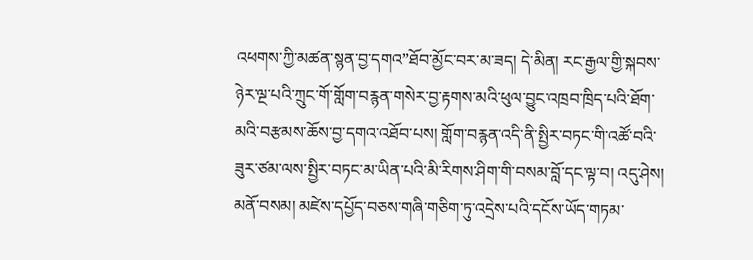འཕགས་ཀྱི་མཚན་སྙན་བྱ་དགའ”ཐོབ་མྱོང་བར་མ་ཟད། དེ་མིན། རང་རྒྱལ་གྱི་སྐབས་ཉེར་ལྔ་པའི་ཀྲུང་གོ་གློག་བརྙན་གསེར་བྱ་རྟགས་མའི་ཕུལ་བྱུང་འཁྲབ་ཁྲིད་པའི་ཐོག་མའི་བརྩམས་ཆོས་བྱ་དགའ་འཐོབ་པས། གློག་བརྙན་འདི་ནི་སྤྱིར་བཏང་གི་འཚོ་བའི་ཟུར་ཙམ་ལས་སྤྱིར་བཏང་མ་ཡིན་པའི་མི་རིགས་ཤིག་གི་བསམ་བློ་དང་ལྟ་བ། འདུ་ཤེས། མནོ་བསམ། མཛེས་དཔྱོད་བཅས་གཞི་གཅིག་ཏུ་འདྲེས་པའི་དངོས་ཡོད་གཏམ་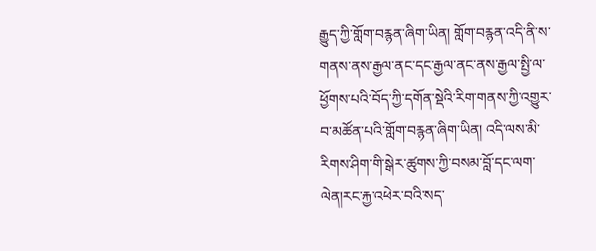རྒྱུད་ཀྱི་གློག་བརྙན་ཞིག་ཡིན། གློག་བརྙན་འདི་ནི་ས་གནས་ནས་རྒྱལ་ནང་དང་རྒྱལ་ནང་ནས་རྒྱལ་སྤྱི་ལ་ཕྱོགས་པའི་བོད་ཀྱི་དགོན་སྡེའི་རིག་གནས་ཀྱི་འགྱུར་བ་མཚོན་པའི་གློག་བརྙན་ཞིག་ཡིན། འདི་ལས་མི་རིགས་ཤིག་གི་སྒེར་ཚུགས་ཀྱི་བསམ་བློ་དང་ལག་ལེན།རང་རྐྱ་འཕེར་བའི་སད་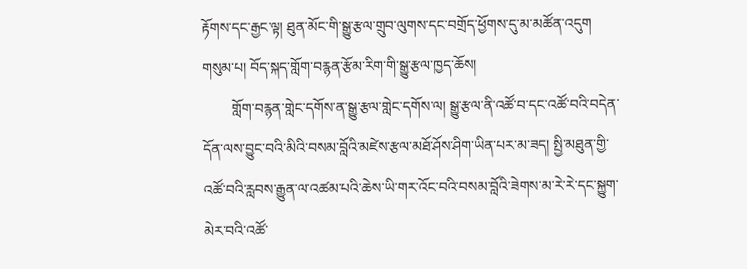རྟོགས་དང་རྒྱང་ལྟ། ཐུན་མོང་གི་སྒྱུ་རྩལ་གྲུབ་ལུགས་དང་བགྲོད་ཕྱོགས་དུ་མ་མཚོན་འདུག
གསུམ་པ། བོད་སྐད་གློག་བརྙན་རྩོམ་རིག་གི་སྒྱུ་རྩལ་ཁྱད་ཆོས།
        གློག་བརྙན་གླེང་དགོས་ན་སྒྱུ་རྩལ་གླེང་དགོས་ལ། སྒྱུ་རྩལ་ནི་འཚོ་བ་དང་འཚོ་བའི་བདེན་དོན་ལས་བྱུང་བའི་མིའི་བསམ་བློའི་མཛེས་རྩལ་མཐོ་ཤོས་ཤིག་ཡིན་པར་མ་ཟད། སྤྱི་མཐུན་གྱི་འཚོ་བའི་རླབས་རྒྱུན་ལ་འཚམ་པའི་ཆེས་ཡི་གར་འོང་བའི་བསམ་བློའི་ཟེགས་མ་རེ་རེ་དང་སྐྱུག་མེར་བའི་འཚོ་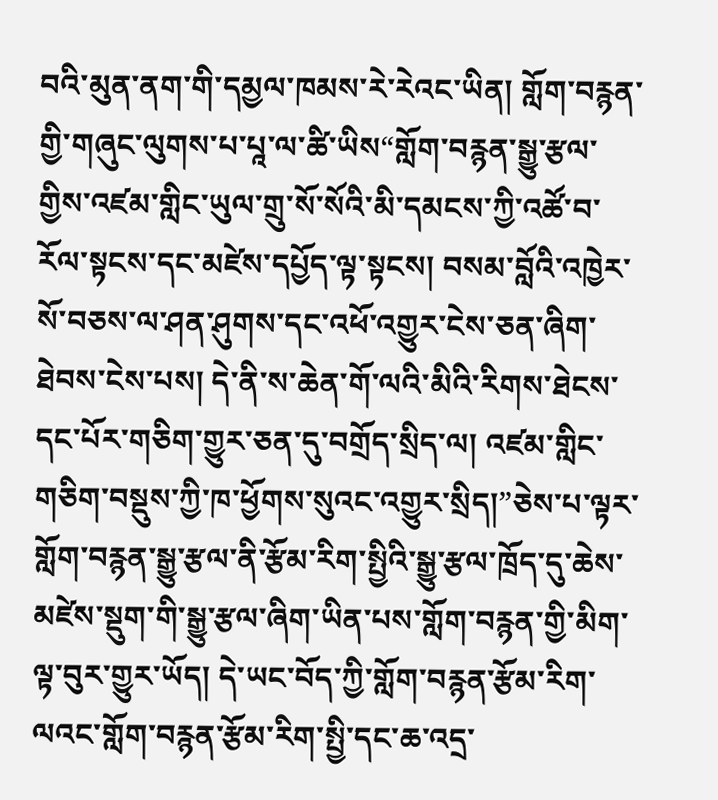བའི་མུན་ནག་གི་དམྱལ་ཁམས་རེ་རེའང་ཡིན། གློག་བརྙན་གྱི་གཞུང་ལུགས་པ་པཱ་ལ་ཚི་ཡིས“གློག་བརྙན་སྒྱུ་རྩལ་གྱིས་འཛམ་གླིང་ཡུལ་གྲུ་སོ་སོའི་མི་དམངས་ཀྱི་འཚོ་བ་རོལ་སྟངས་དང་མཛེས་དཔྱོད་ལྟ་སྟངས། བསམ་བློའི་འཁྱེར་སོ་བཅས་ལ་ཤན་ཤུགས་དང་འཕོ་འགྱུར་ངེས་ཅན་ཞིག་ཐེབས་ངེས་པས། དེ་ནི་ས་ཆེན་གོ་ལའི་མིའི་རིགས་ཐེངས་དང་པོར་གཅིག་གྱུར་ཅན་དུ་བགྲོད་སྲིད་ལ། འཛམ་གླིང་གཅིག་བསྡུས་ཀྱི་ཁ་ཕྱོགས་སུའང་འགྱུར་སྲིད།”ཅེས་པ་ལྟར་གློག་བརྙན་སྒྱུ་རྩལ་ནི་རྩོམ་རིག་སྤྱིའི་སྒྱུ་རྩལ་ཁྲོད་དུ་ཆེས་མཛེས་སྡུག་གི་སྒྱུ་རྩལ་ཞིག་ཡིན་པས་གློག་བརྙན་གྱི་མིག་ལྟ་བུར་གྱུར་ཡོད། དེ་ཡང་བོད་ཀྱི་གློག་བརྙན་རྩོམ་རིག་ལའང་གློག་བརྙན་རྩོམ་རིག་སྤྱི་དང་ཆ་འདྲ་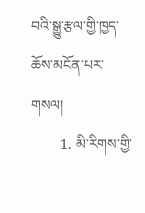བའི་སྒྱུ་རྩལ་གྱི་ཁྱད་ཆོས་མངོན་པར་གསལ།
        1. མི་རིགས་གྱི་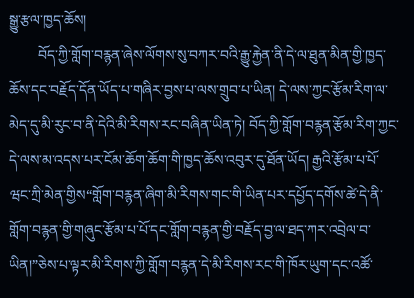སྒྱུ་རྩལ་ཁྱད་ཆོས།
        བོད་ཀྱི་གློག་བརྙན་ཞེས་ལོགས་སུ་བཀར་བའི་རྒྱུ་རྐྱེན་ནི་དེ་ལ་ཐུན་མིན་གྱི་ཁྱད་ཆོས་དང་བརྗོད་དོན་ཡོད་པ་གཞིར་བྱས་པ་ལས་གྲུབ་པ་ཡིན། དེ་ལས་ཀྱང་རྩོམ་རིག་ལ་མེད་དུ་མི་རུང་བ་ནི་དེའི་མི་རིགས་རང་བཞིན་ཡིན་ཏེ། བོད་ཀྱི་གློག་བརྙན་རྩོམ་རིག་ཀྱང་དེ་ལས་མ་འདས་པར་ངོམ་ཆོག་ཆོག་གི་ཁྱད་ཆོས་འབུར་དུ་ཐོན་ཡོད། རྒྱའི་རྩོམ་པ་པོ་ཝང་ཀྲི་མེན་གྱིས“གློག་བརྙན་ཞིག་མི་རིགས་གང་གི་ཡིན་པར་དཔྱོད་དགོས་ཚེ་དེ་ནི་གློག་བརྙན་གྱི་གཞུང་རྩོམ་པ་པོ་དང་གློག་བརྙན་གྱི་བརྗོད་བྱ་ལ་ཐད་ཀར་འབྲེལ་བ་ཡིན།”ཅེས་པ་ལྟར་མི་རིགས་ཀྱི་གློག་བརྙན་དེ་མི་རིགས་རང་གི་ཁོར་ཡུག་དང་འཚོ་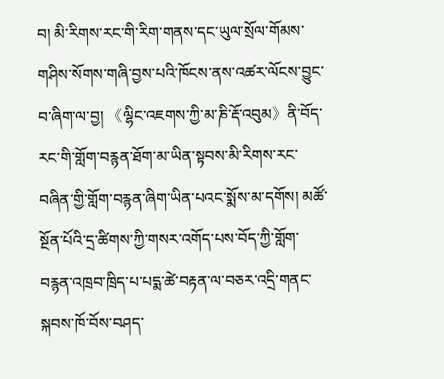བ། མི་རིགས་རང་གི་རིག་གནས་དང་ཡུལ་སྲོལ་གོམས་གཤིས་སོགས་གཞི་བྱས་པའི་ཁོངས་ནས་འཚར་ལོངས་བྱུང་བ་ཞིག་ལ་བྱ། 《ལྷིང་འཇགས་ཀྱི་མ་ཎི་རྡོ་འབུམ》ནི་བོད་རང་གི་གློག་བརྙན་ཐོག་མ་ཡིན་སྟབས་མི་རིགས་རང་བཞིན་གྱི་གློག་བརྙན་ཞིག་ཡིན་པའང་སྨོས་མ་དགོས། མཚོ་སྔོན་པོའི་དྲ་ཚིགས་ཀྱི་གསར་འགོད་པས་བོད་ཀྱི་གློག་བརྙན་འཁྲབ་ཁྲིད་པ་པདྨ་ཚེ་བརྟན་ལ་བཅར་འདྲི་གནང་སྐབས་ཁོ་བོས་བཤད་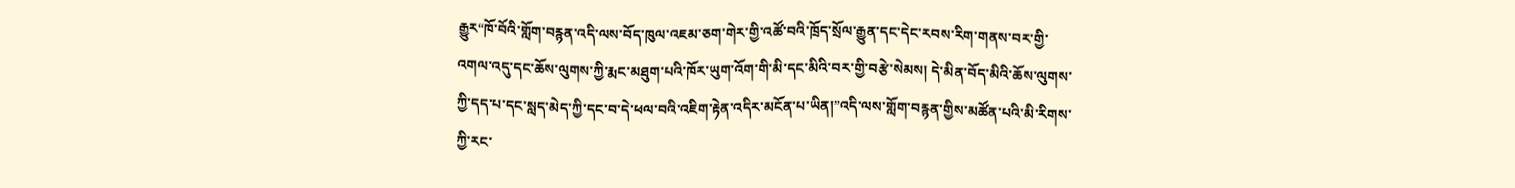རྒྱུར“ཁོ་བོའི་གློག་བརྙན་འདི་ལས་བོད་ཁུལ་འཇམ་ཅག་གེར་གྱི་འཚོ་བའི་ཁྲོད་སྲོལ་རྒྱུན་དང་དེང་རབས་རིག་གནས་བར་གྱི་འགལ་འདུ་དང་ཆོས་ལུགས་ཀྱི་རྨང་མཐུག་པའི་ཁོར་ཡུག་འོག་གི་མི་དང་མིའི་བར་གྱི་བརྩེ་སེམས། དེ་མིན་བོད་མིའི་ཆོས་ལུགས་ཀྱི་དད་པ་དང་སླད་མེད་ཀྱི་དང་བ་དེ་ཕལ་བའི་འཇིག་རྟེན་འདིར་མངོན་པ་ཡིན།”འདི་ལས་གློག་བརྙན་གྱིས་མཚོན་པའི་མི་རིགས་ཀྱི་རང་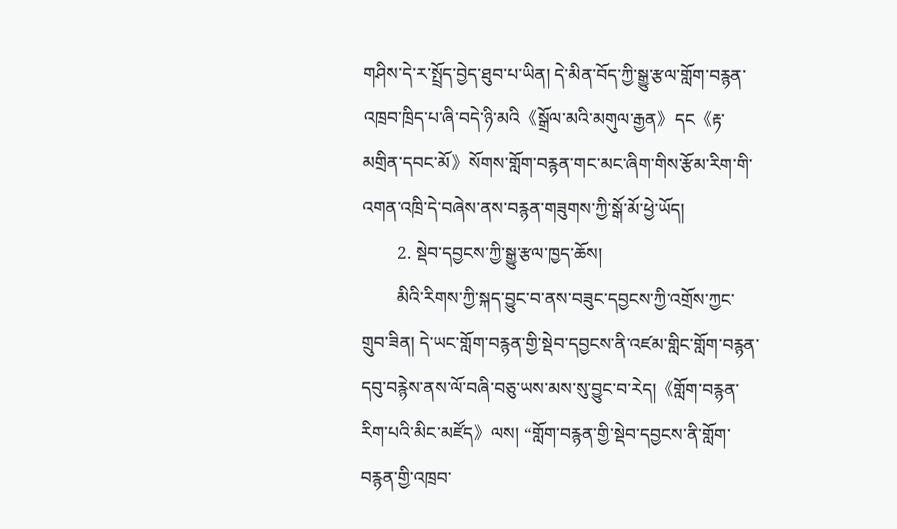གཤིས་དེ་ར་སྤྲོད་བྱེད་ཐུབ་པ་ཡིན། དེ་མིན་བོད་ཀྱི་སྒྱུ་རྩལ་གློག་བརྙན་འཁྲབ་ཁྲིད་པ་ཞི་བདེ་ཉི་མའི《སྒྲོལ་མའི་མགུལ་རྒྱན》དང《རྟ་མགྲིན་དབང་མོ》སོགས་གློག་བརྙན་གང་མང་ཞིག་གིས་རྩོམ་རིག་གི་འགན་འཁྲི་དེ་བཞེས་ནས་བརྙན་གཟུགས་ཀྱི་སྒོ་མོ་ཕྱེ་ཡོད།
        2. སྡེབ་དབྱངས་ཀྱི་སྒྱུ་རྩལ་ཁྱད་ཆོས།
        མིའི་རིགས་ཀྱི་སྐད་བྱུང་བ་ནས་བཟུང་དབྱངས་ཀྱི་འགྲོས་ཀྱང་གྲུབ་ཟིན། དེ་ཡང་གློག་བརྙན་གྱི་སྡེབ་དབྱངས་ནི་འཛམ་གླིང་གློག་བརྙན་དབུ་བརྙེས་ནས་ལོ་བཞི་བཅུ་ཡས་མས་སུ་བྱུང་བ་རེད།《གློག་བརྙན་རིག་པའི་མིང་མཛོད》ལས། “གློག་བརྙན་གྱི་སྡེབ་དབྱངས་ནི་གློག་བརྙན་གྱི་འཁྲབ་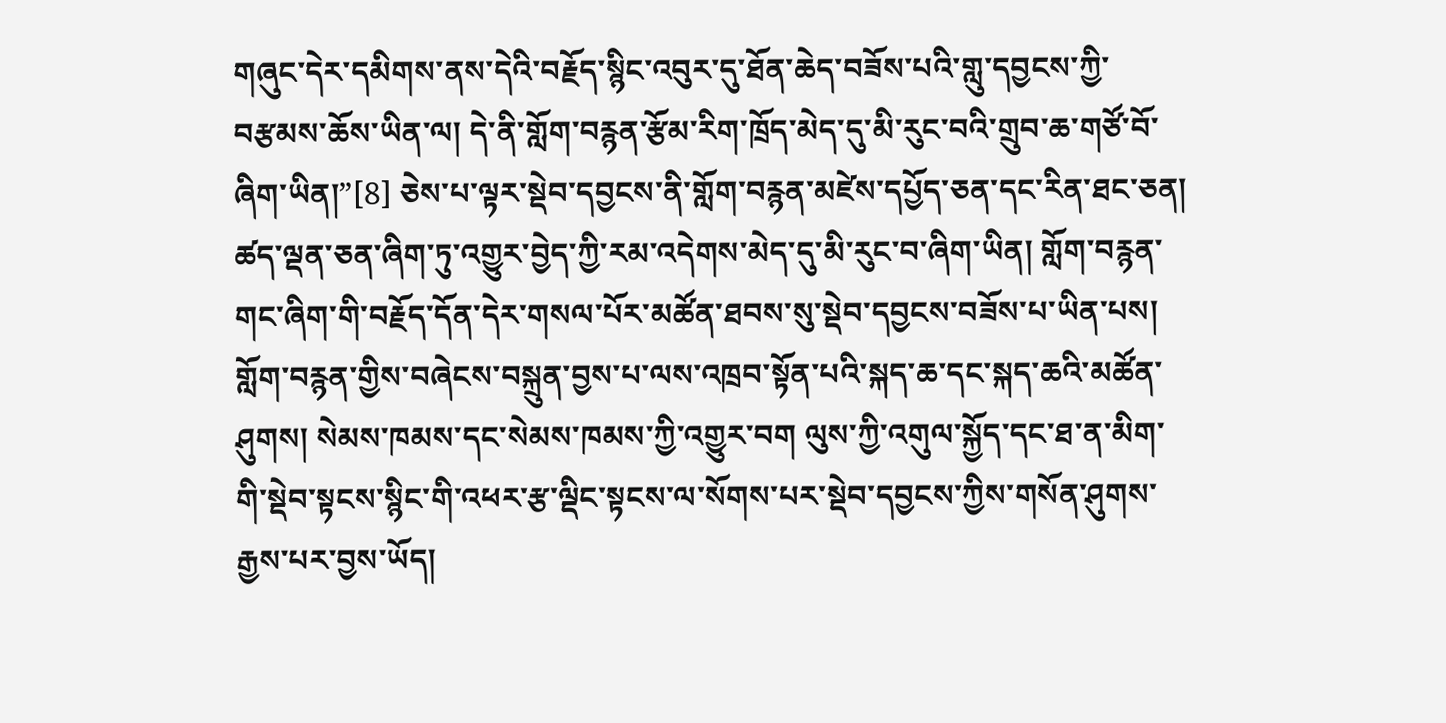གཞུང་དེར་དམིགས་ནས་དེའི་བརྗོད་སྙིང་འབུར་དུ་ཐོན་ཆེད་བཟོས་པའི་གླུ་དབྱངས་ཀྱི་བརྩམས་ཆོས་ཡིན་ལ། དེ་ནི་གློག་བརྙན་རྩོམ་རིག་ཁྲོད་མེད་དུ་མི་རུང་བའི་གྲུབ་ཆ་གཙོ་བོ་ཞིག་ཡིན།”[8] ཅེས་པ་ལྟར་སྡེབ་དབྱངས་ནི་གློག་བརྙན་མཛེས་དཔྱོད་ཅན་དང་རིན་ཐང་ཅན། ཚད་ལྡན་ཅན་ཞིག་ཏུ་འགྱུར་བྱེད་ཀྱི་རམ་འདེགས་མེད་དུ་མི་རུང་བ་ཞིག་ཡིན། གློག་བརྙན་གང་ཞིག་གི་བརྗོད་དོན་དེར་གསལ་པོར་མཚོན་ཐབས་སུ་སྡེབ་དབྱངས་བཟོས་པ་ཡིན་པས། གློག་བརྙན་གྱིས་བཞེངས་བསྐྲུན་བྱས་པ་ལས་འཁྲབ་སྟོན་པའི་སྐད་ཆ་དང་སྐད་ཆའི་མཚོན་ཤུགས། སེམས་ཁམས་དང་སེམས་ཁམས་ཀྱི་འགྱུར་བག ལུས་ཀྱི་འགུལ་སྐྱོད་དང་ཐ་ན་མིག་གི་སྡེབ་སྟངས་སྙིང་གི་འཕར་རྩ་ལྡིང་སྟངས་ལ་སོགས་པར་སྡེབ་དབྱངས་ཀྱིས་གསོན་ཤུགས་རྒྱས་པར་བྱས་ཡོད།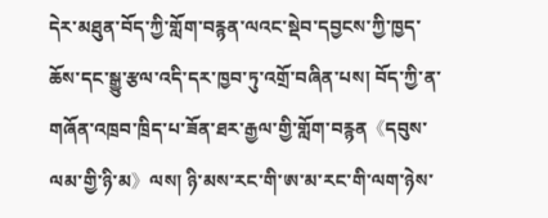དེར་མཐུན་བོད་ཀྱི་གློག་བརྙན་ལའང་སྡེབ་དབྱངས་ཀྱི་ཁྱད་ཆོས་དང་སྒྱུ་རྩལ་འདི་དར་ཁྱབ་ཏུ་འགྲོ་བཞིན་པས། བོད་ཀྱི་ན་གཞོན་འཁྲབ་ཁྲིད་པ་ཟོན་ཐར་རྒྱལ་གྱི་གློག་བརྙན《དབུས་ལམ་གྱི་ཉི་མ》ལས། ཉི་མས་རང་གི་ཨ་མ་རང་གི་ལག་ཉེས་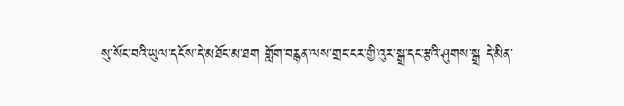སུ་སོང་བའི་ཡུལ་དངོས་དེ་མཐོང་མ་ཐག གློག་བརྙན་ལས་གྲང་ངར་གྱི་འུར་སྒྲ་དང་རྩའི་ཤུགས་སྒྲ དེ་མིན་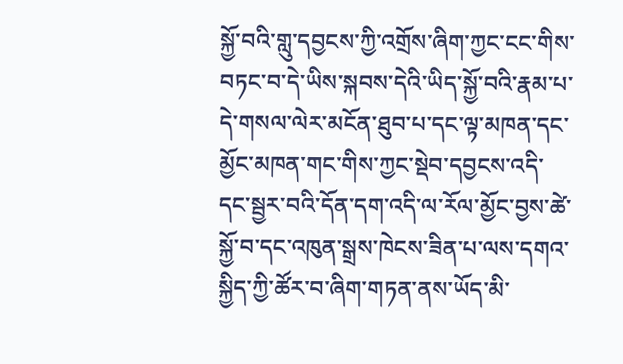སྐྱོ་བའི་གླུ་དབྱངས་ཀྱི་འགྲོས་ཞིག་ཀྱང་ངང་གིས་བཏང་བ་དེ་ཡིས་སྐབས་དེའི་ཡིད་སྐྱོ་བའི་རྣམ་པ་དེ་གསལ་ལེར་མངོན་ཐུབ་པ་དང་ལྟ་མཁན་དང་མྱོང་མཁན་གང་གིས་ཀྱང་སྡེབ་དབྱངས་འདི་དང་སྦྱར་བའི་དོན་དག་འདི་ལ་རོལ་མྱོང་བྱས་ཚེ་སྐྱོ་བ་དང་འཁུན་སྒྲས་ཁེངས་ཟིན་པ་ལས་དགའ་སྐྱིད་ཀྱི་ཚོར་བ་ཞིག་གཏན་ནས་ཡོད་མི་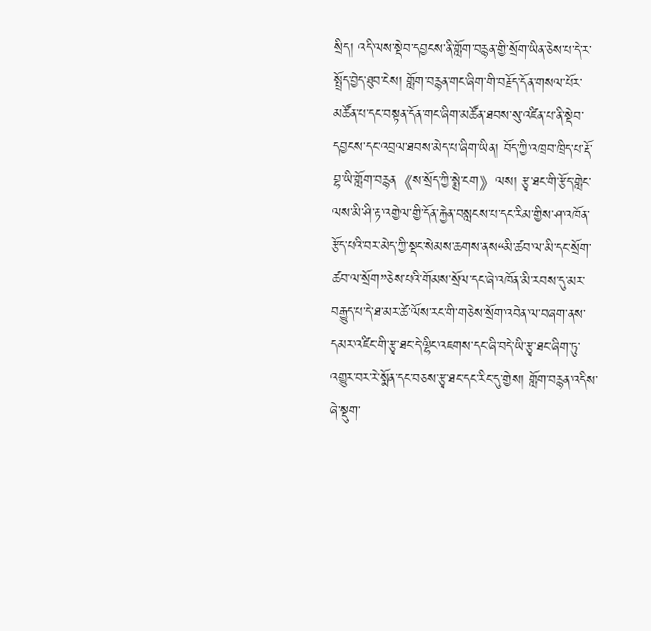སྲིད། འདི་ལས་སྡེབ་དབྱངས་ནི་གློག་བརྙན་གྱི་སྲོག་ཡིན་ཅེས་པ་དེ་ར་སྤྲོད་བྱེད་ཐུབ་ངེས། གློག་བརྙན་གང་ཞིག་གི་བརྗོད་དོན་གསལ་པོར་མཚོན་པ་དང་བསྟན་དོན་གང་ཞིག་མཚོན་ཐབས་སུ་འཛིན་པ་ནི་སྡེབ་དབྱངས་དང་འབྲལ་ཐབས་མེད་པ་ཞིག་ཡིན། བོད་ཀྱི་འཁྲབ་ཁྲིད་པ་རྡོ་བྷ་ཡི་གློག་བརྙན《ས་སྲོད་ཀྱི་སྨྲེ་ངག》ལས། རྩྭ་ཐང་གི་རྩོད་གླེང་ལས་མི་ཤི་རྟ་འགྱེལ་གྱི་དོན་རྐྱེན་བསླངས་པ་དང་རིམ་གྱིས་ཤ་འཁོན་རྩོད་པའི་བར་མེད་ཀྱི་སྡང་སེམས་ཆགས་ནས“མི་ཚབ་ལ་མི་དང་སྲོག་ཚབ་ལ་སྲོག”ཅེས་པའི་གོམས་སྲོལ་དང་ཞེ་འཁོན་མི་རབས་དུ་མར་བརྒྱུད་པ་དེ་ཐ་མར་ཚེ་ལོས་རང་གི་གཅེས་སྲོག་འབེན་ལ་བཞག་ནས་དམར་འཛིང་གི་རྩྭ་ཐང་དེ་ལྷིང་འཇགས་དང་ཞི་བདེ་ཡི་རྩྭ་ཐང་ཞིག་ཏུ་འགྱུར་བར་རེ་སྨོན་དང་བཅས་རྩྭ་ཐང་དང་རིང་དུ་གྱེས། གློག་བརྙན་འདིས་ཞེ་སྡུག་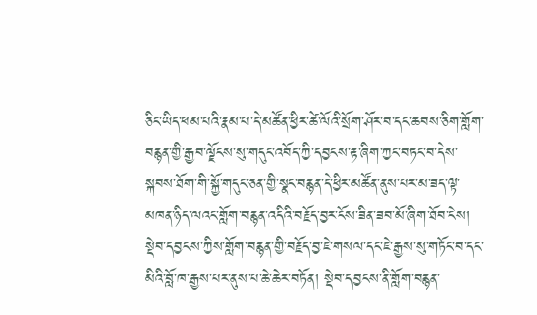ཅིང་ཡིད་ཕམ་པའི་རྣམ་པ་དེ་མཚོན་ཕྱིར་ཚེ་ལོའི་སྲོག་ཤོར་བ་དང་ཆབས་ཅིག་གློག་བརྙན་གྱི་རྒྱབ་ལྗོངས་སུ་གདུང་འབོད་ཀྱི་དབྱངས་རྟ་ཞིག་ཀྱང་བཏང་བ་དེས་སྐབས་ཐོག་གི་སྐྱོ་གདུང་ཅན་གྱི་སྣང་བརྙན་དེ་ཕྱིར་མཚོན་ནུས་པར་མ་ཟད་ལྟ་མཁན་ཉིད་ལའང་གློག་བརྙན་འདིའི་བརྗོད་བྱར་ངོས་ཟིན་ཟབ་མོ་ཞིག་ཐོབ་ངེས། སྡེབ་དབྱངས་ཀྱིས་གློག་བརྙན་གྱི་བརྗོད་བྱ་ཇེ་གསལ་དང་ཇེ་རྒྱས་སུ་གཏོང་བ་དང་མིའི་བློ་ཁ་རྒྱས་པར་ནུས་པ་ཆེ་ཆེར་བཏོན། སྡེབ་དབྱངས་ནི་གློག་བརྙན་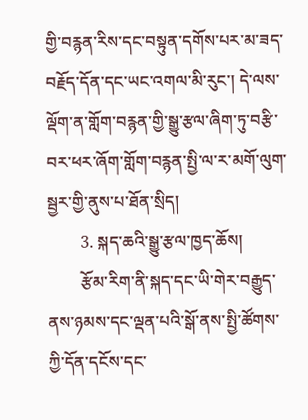གྱི་བརྙན་རིས་དང་བསྟུན་དགོས་པར་མ་ཟད་བརྗོད་དོན་དང་ཡང་འགལ་མི་རུང་། དེ་ལས་ལྡོག་ན་གློག་བརྙན་གྱི་སྒྱུ་རྩལ་ཞིག་ཏུ་བརྩི་བར་ཕར་ཞོག་གློག་བརྙན་སྤྱི་ལ་ར་མགོ་ལུག་སྦྱར་གྱི་ནུས་པ་ཐོན་སྲིད།
        3. སྐད་ཆའི་སྒྱུ་རྩལ་ཁྱད་ཆོས།
        རྩོམ་རིག་ནི་སྐད་དང་ཡི་གེར་བརྒྱུད་ནས་ཉམས་དང་ལྡན་པའི་སྒོ་ནས་སྤྱི་ཚོགས་ཀྱི་དོན་དངོས་དང་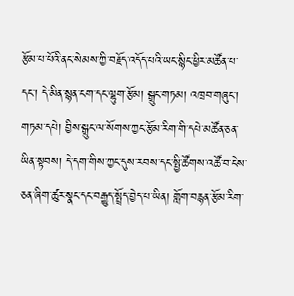རྩོམ་པ་པོའི་ནང་སེམས་ཀྱི་བརྗོད་འདོད་པའི་ཡང་སྙིང་ཕྱིར་མཚོན་པ་དང་། དེ་མིན་སྙན་ངག་དང་ལྷུག་རྩོམ། སྒྲུང་གཏམ། འཁྲབ་གཞུང་། གཏམ་དཔེ། བྱིས་སྒྲུང་ལ་སོགས་ཀྱང་རྩོམ་རིག་གི་དཔེ་མཚོན་ཅན་ཡིན་སྟབས། དེ་དག་གིས་ཀྱང་དུས་རབས་དང་སྤྱི་ཚོགས་འཚོ་བ་ངེས་ཅན་ཞིག་ཚུར་སྣང་དང་བརྒྱུད་སྤྲོད་བྱེད་པ་ཡིན། གློག་བརྙན་རྩོམ་རིག་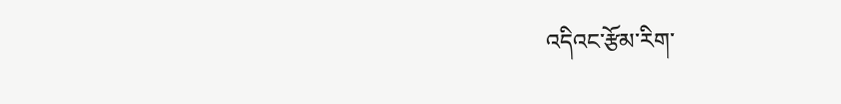འདིའང་རྩོམ་རིག་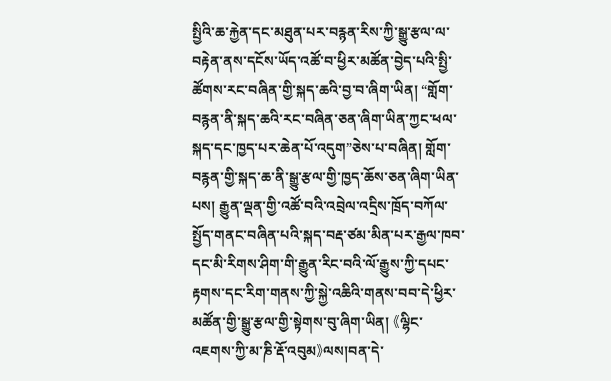སྤྱིའི་ཆ་རྐྱེན་དང་མཐུན་པར་བརྙན་རིས་ཀྱི་སྒྱུ་རྩལ་ལ་བརྟེན་ནས་དངོས་ཡོད་འཚོ་བ་ཕྱིར་མཚོན་བྱེད་པའི་སྤྱི་ཚོགས་རང་བཞིན་གྱི་སྐད་ཆའི་བྱ་བ་ཞིག་ཡིན། “གློག་བརྙན་ནི་སྐད་ཆའི་རང་བཞིན་ཅན་ཞིག་ཡིན་ཀྱང་ཕལ་སྐད་དང་ཁྱད་པར་ཆེན་པོ་འདུག”ཅེས་པ་བཞིན། གློག་བརྙན་གྱི་སྐད་ཆ་ནི་སྒྱུ་རྩལ་གྱི་ཁྱད་ཆོས་ཅན་ཞིག་ཡིན་པས། རྒྱུན་ལྡན་གྱི་འཚོ་བའི་འབྲེལ་འདྲིས་ཁྲོད་བཀོལ་སྤྱོད་གནང་བཞིན་པའི་སྐད་བརྡ་ཙམ་མིན་པར་རྒྱལ་ཁབ་དང་མི་རིགས་ཤིག་གི་རྒྱུན་རིང་བའི་ལོ་རྒྱུས་ཀྱི་དཔང་རྟགས་དང་རིག་གནས་ཀྱི་སྐྱེ་འཆིའི་གནས་བབ་དེ་ཕྱིར་མཚོན་གྱི་སྒྱུ་རྩལ་གྱི་སྟེགས་བུ་ཞིག་ཡིན། 《ལྷིང་འཇགས་ཀྱི་མ་ཎི་རྡོ་འབུམ》ལས།བན་དེ་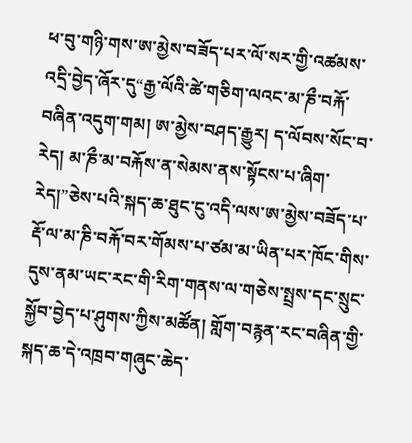ཕ་བུ་གཉི་གས་ཨ་མྱེས་བཟོད་པར་ལོ་སར་གྱི་འཚམས་འདྲི་བྱེད་ཞོར་དུ“རྒྱ་ལོའི་ཚེ་གཅིག་ལའང་མ་ཎྀ་བརྐོ་བཞིན་འདུག་གམ། ཨ་མྱེས་བཤད་རྒྱུར། ད་ལོབས་སོང་བ་རེད། མ་ཎྀ་མ་བརྐོས་ན་སེམས་ནས་སྟོངས་པ་ཞིག་རེད།”ཅེས་པའི་སྐད་ཆ་ཐུང་ངུ་འདི་ལས་ཨ་མྱེས་བཟོད་པ་རྡོ་ལ་མ་ཎི་བརྐོ་བར་གོམས་པ་ཙམ་མ་ཡིན་པར་ཁོང་གིས་དུས་ནམ་ཡང་རང་གི་རིག་གནས་ལ་གཅེས་སྤྲས་དང་སྲུང་སྐྱོབ་བྱེད་པ་ཤུགས་ཀྱིས་མཚོན། གློག་བརྙན་རང་བཞིན་གྱི་སྐད་ཆ་དེ་འཁྲབ་གཞུང་ཆེད་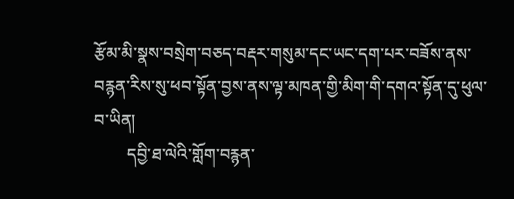རྩོམ་མི་སྣས་བསྲེག་བཅད་བརྡར་གསུམ་དང་ཡང་དག་པར་བཟོས་ནས་བརྙན་རིས་སུ་ཕབ་སྟོན་བྱས་ནས་ལྟ་མཁན་གྱི་མིག་གི་དགའ་སྟོན་དུ་ཕུལ་བ་ཡིན།
        དབྱི་ཐ་ལེའི་གློག་བརྙན་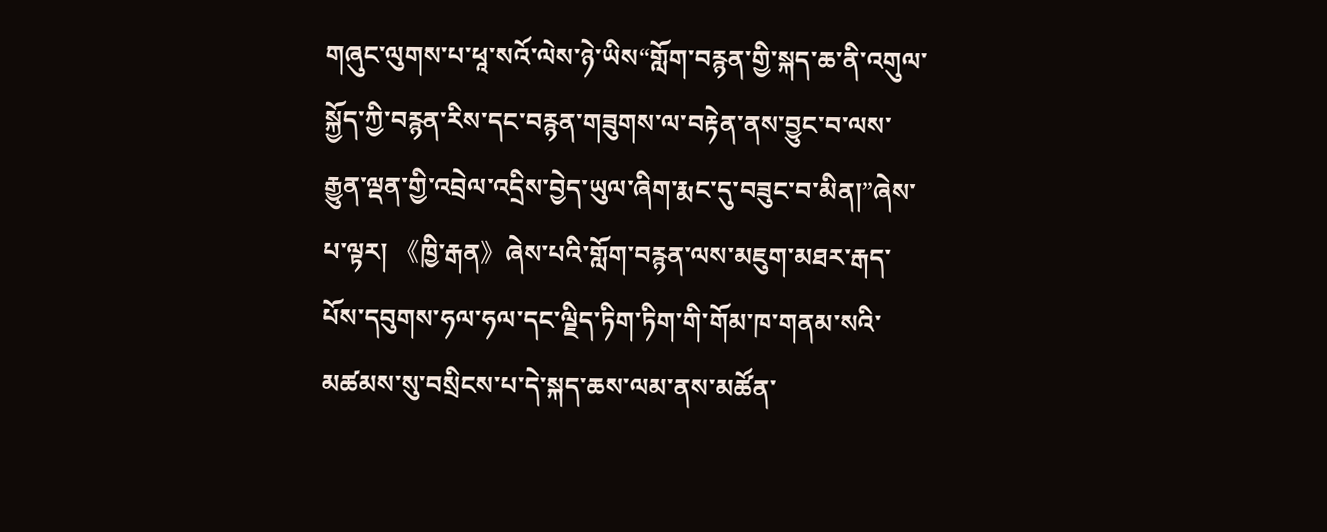གཞུང་ལུགས་པ་ཕཱ་སའོ་ལེས་ཉེ་ཡིས“གློག་བརྙན་གྱི་སྐད་ཆ་ནི་འགུལ་སྐྱོད་ཀྱི་བརྙན་རིས་དང་བརྙན་གཟུགས་ལ་བརྟེན་ནས་བྱུང་བ་ལས་རྒྱུན་ལྡན་གྱི་འབྲེལ་འདྲིས་བྱེད་ཡུལ་ཞིག་རྨང་དུ་བཟུང་བ་མིན།”ཞེས་པ་ལྟར། 《ཁྱི་རྒན》ཞེས་པའི་གློག་བརྙན་ལས་མཇུག་མཐར་རྒད་པོས་དབུགས་ཧལ་ཧལ་དང་ལྗིད་ཏིག་ཏིག་གི་གོམ་ཁ་གནམ་སའི་མཚམས་སུ་བསྲིངས་པ་དེ་སྐད་ཆས་ལམ་ནས་མཚོན་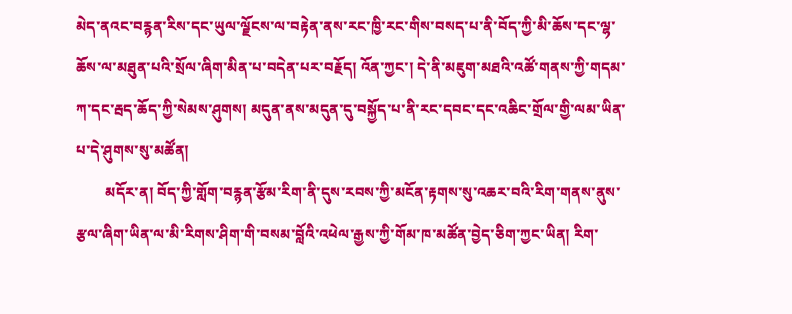མེད་ནའང་བརྙན་རིས་དང་ཡུལ་ལྗོངས་ལ་བརྟེན་ནས་རང་ཁྱི་རང་གིས་བསད་པ་ནི་བོད་ཀྱི་མི་ཆོས་དང་ལྷ་ཆོས་ལ་མཐུན་པའི་སྲོལ་ཞིག་མིན་པ་བདེན་པར་བརྗོད། འོན་ཀྱང་། དེ་ནི་མཇུག་མཐའི་འཚོ་གནས་ཀྱི་གདམ་ཀ་དང་རྦད་ཆོད་ཀྱི་སེམས་ཤུགས། མདུན་ནས་མདུན་དུ་བསྐྱོད་པ་ནི་རང་དབང་དང་འཆིང་གྲོལ་གྱི་ལམ་ཡིན་པ་དེ་ཤུགས་སུ་མཚོན།
        མདོར་ན། བོད་ཀྱི་གློག་བརྙན་རྩོམ་རིག་ནི་དུས་རབས་ཀྱི་མངོན་རྟགས་སུ་འཆར་བའི་རིག་གནས་ནུས་རྩལ་ཞིག་ཡིན་ལ་མི་རིགས་ཤིག་གི་བསམ་བློའི་འཕེལ་རྒྱས་ཀྱི་གོམ་ཁ་མཚོན་བྱེད་ཅིག་ཀྱང་ཡིན། རིག་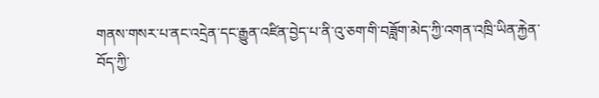གནས་གསར་པ་ནང་འདྲེན་དང་རྒྱུན་འཛིན་བྱེད་པ་ནི་འུ་ཅག་གི་བཟློག་མེད་ཀྱི་འགན་འཁྲི་ཡིན་རྐྱེན་བོད་ཀྱི་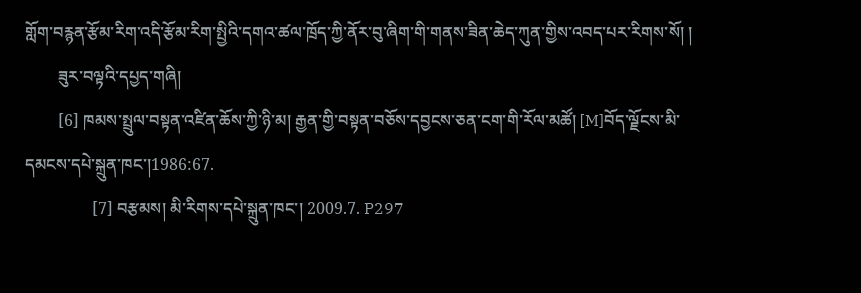གློག་བརྙན་རྩོམ་རིག་འདི་རྩོམ་རིག་སྤྱིའི་དགའ་ཚལ་ཁྲོད་ཀྱི་ནོར་བུ་ཞིག་གི་གནས་ཟིན་ཆེད་ཀུན་གྱིས་འབད་པར་རིགས་སོ། །
        ཟུར་བལྟའི་དཔྱད་གཞི།
        [6] ཁམས་སྤྲུལ་བསྟན་འཛིན་ཆོས་ཀྱི་ཉི་མ། རྒྱན་གྱི་བསྟན་བཅོས་དབྱངས་ཅན་ངག་གི་རོལ་མཚོ། [M]བོད་ལྗོངས་མི་དམངས་དཔེ་སྐྲུན་ཁང་།1986:67.
                [7] བརྩམས། མི་རིགས་དཔེ་སྐྲུན་ཁང་། 2009.7. P297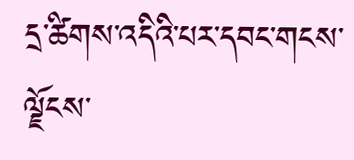དྲ་ཚིགས་འདིའི་པར་དབང་གངས་ལྗོངས་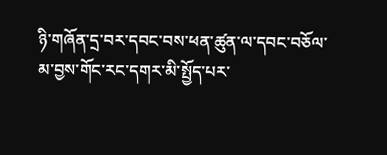ཉི་གཞོན་དྲ་བར་དབང་བས་ཕན་ཚུན་ལ་དབང་བཅོལ་མ་བྱས་གོང་རང་དགར་མི་སྤྱོད་པར་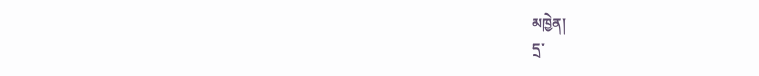མཁྱེན།
དྲ་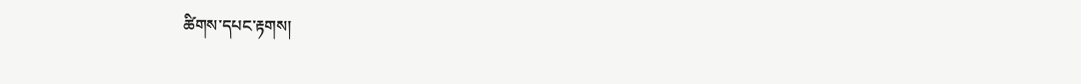ཚིགས་དཔང་རྟགས།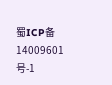蜀ICP备14009601号-1